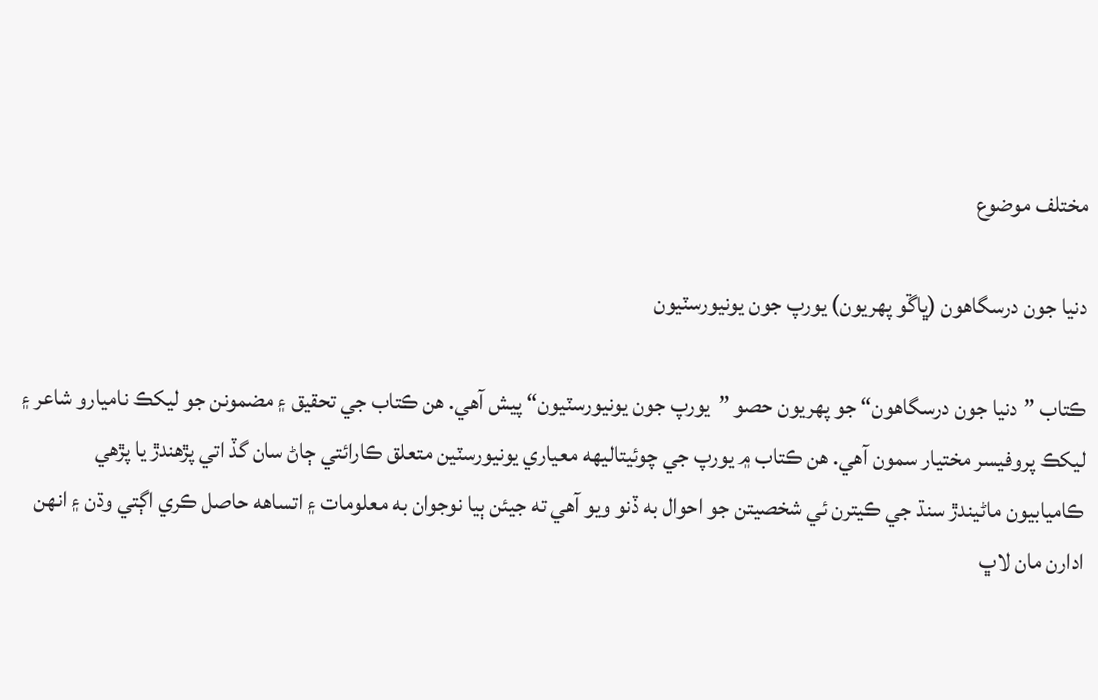مختلف موضوع

دنيا جون درسگاهون (ڀاڱو پهريون) يورپ جون يونيورسٽيون

ڪتاب ”دنيا جون درسگاهون“ جو پهريون حصو ”يورپ جون يونيورسٽيون“ پيش آهي. هن ڪتاب جي تحقيق ۽ مضمونن جو ليکڪ ناميارو شاعر ۽ ليکڪ پروفيسر مختيار سمون آهي. هن ڪتاب ۾ يورپ جي چوئيتاليهه معياري يونيورسٽين متعلق ڪارائتي ڄاڻ سان گڏ اتي پڙهندڙ يا پڙهي ڪاميابيون ماڻيندڙ سنڌ جي ڪيترن ئي شخصيتن جو احوال به ڏنو ويو آهي ته جيئن ٻيا نوجوان به معلومات ۽ اتساهه حاصل ڪري اڳتي وڌن ۽ انهن ادارن مان لاڀ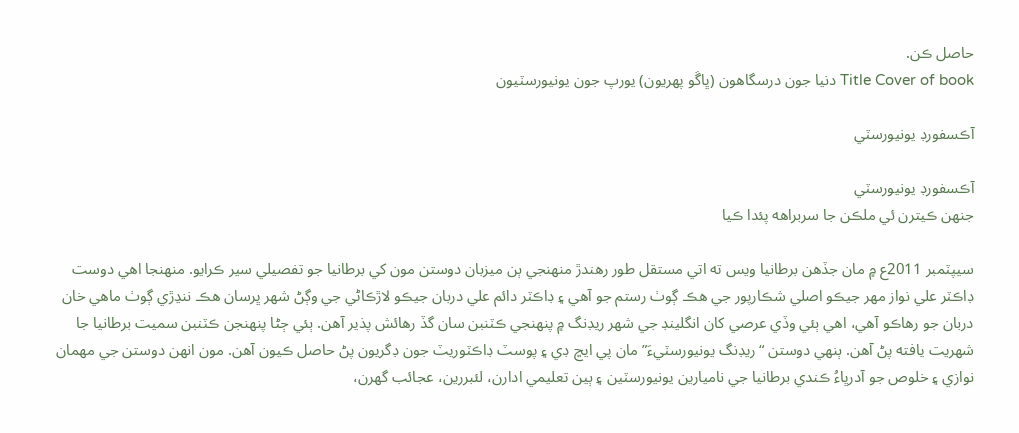حاصل ڪن.
Title Cover of book دنيا جون درسگاهون (ڀاڱو پهريون) يورپ جون يونيورسٽيون

آڪسفورڊ يونيورسٽي

آڪسفورڊ يونيورسٽي
جنهن ڪيترن ئي ملڪن جا سربراهه پئدا ڪيا

سيپٽمبر 2011ع ۾ مان جڏهن برطانيا ويس ته اتي مستقل طور رهندڙ منهنجي ٻن ميزبان دوستن مون کي برطانيا جو تفصيلي سير ڪرايو. منھنجا اهي دوست ڊاڪٽر علي نواز مھر جيڪو اصلي شڪارپور جي هڪ ڳوٺ رستم جو آهي ۽ ڊاڪٽر دائم علي دربان جيڪو لاڙڪاڻي جي وڳڻ شهر ڀرسان هڪ ننڍڙي ڳوٺ ماهي خان دربان جو رهاڪو آهي، اهي ٻئي وڏي عرصي کان انگلينڊ جي شهر ريڊنگ ۾ پنهنجي ڪٽنبن سان گڏ رهائش پذير آهن. ٻئي ڄڻا پنهنجن ڪٽنبن سميت برطانيا جا شهريت يافته پڻ آهن. ٻنهي دوستن “ريڊنگ يونيورسٽيءَ” مان پي ايڇ ڊي ۽ پوسٽ ڊاڪٽوريٽ جون ڊگريون پڻ حاصل ڪيون آهن. مون انهن دوستن جي مهمان نوازي ۽ خلوص جو آدرڀاءُ ڪندي برطانيا جي ناميارين يونيورسٽين ۽ ٻين تعليمي ادارن، لئبررين، عجائب گھرن،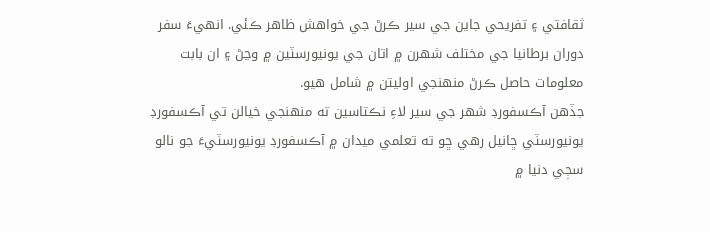ثقافتي ۽ تفريحي جاين جي سير ڪرڻ جي خواهش ظاهر ڪئي. انهيءَ سفر دوران برطانيا جي مختلف شهرن ۾ اتان جي يونيورسٽين ۾ وڃڻ ۽ ان بابت معلومات حاصل ڪرڻ منهنجي اوليتن ۾ شامل هيو.
جڏهن آڪسفورڊ شهر جي سير لاءِ نڪتاسين ته منهنجي خيالن تي آڪسفورڊ يونيورسٽي ڇانيل رهي ڇو ته تعلمي ميدان ۾ آڪسفورڊ يونيورسٽيءَ جو نالو سڄي دنيا ۾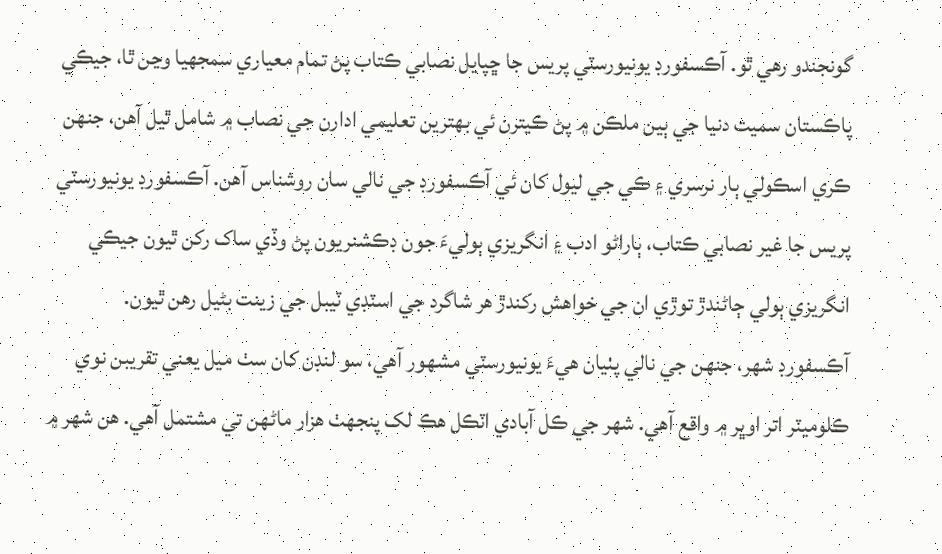گونجندو رهي ٿو. آڪسفورڊ يونيورسٽي پريس جا ڇپايل نصابي ڪتاب پڻ تمام معياري سمجھيا وڃن ٿا، جيڪي پاڪستان سميت دنيا جي ٻين ملڪن ۾ پڻ ڪيترن ئي بهترين تعليمي ادارن جي نصاب ۾ شامل ٿيل آهن، جنهن ڪري اسڪولي ٻار نرسري ۽ ڪي جي ليول کان ئي آڪسفورڊ جي نالي سان روشناس آهن. آڪسفورڊ يونيورسٽي پريس جا غير نصابي ڪتاب، ٻاراڻو ادب ۽ انگريزي ٻوليءَ جون ڊڪشنريون پڻ وڏي ساک رکن ٿيون جيڪي انگريزي ٻولي ڄاڻندڙ توڙي ان جي خواهش رکندڙ هر شاگرد جي اسٽڊي ٽيبل جي زينت بڻيل رهن ٿيون.
آڪسفورڊ شهر، جنهن جي نالي پٺيان هيءَ يونيورسٽي مشھور آهي، سو لنڊن کان سٺ ميل يعني تقريبن نوي ڪلوميٽر اتر اوڀر ۾ واقع آهي. شهر جي ڪل آبادي اٽڪل هڪ لک پنجھٺ هزار ماڻھن تي مشتمل آهي. هن شهر ۾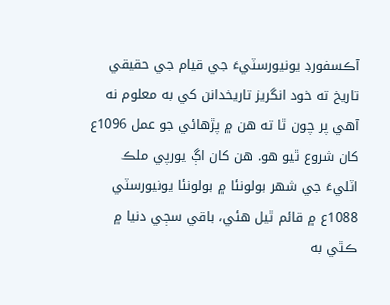آڪسفورڊ يونيورسٽيءَ جي قيام جي حقيقي تاريخ ته خود انگريز تاريخدانن کي به معلوم نه آهي پر چون ٿا ته هن ۾ پڙهائي جو عمل 1096ع کان شروع ٿيو هو. هن کان اڳ يورپي ملڪ اٽليءَ جي شھر بولونئا ۾ بولونئا يونيورسٽي 1088ع ۾ قائم ٿيل هئي، باقي سڄي دنيا ۾ ڪٿي به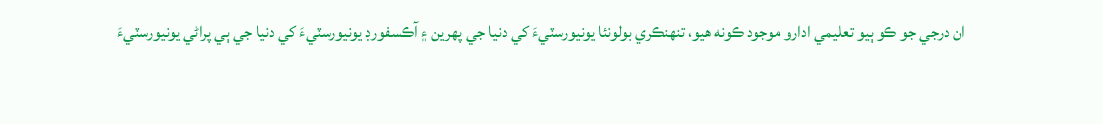ان درجي جو ڪو ٻيو تعليمي ادارو موجود ڪونه هيو، تنهنڪري بولونئا يونيورسٽيءَ کي دنيا جي پھرين ۽ آڪسفورڊ يونيورسٽيءَ کي دنيا جي ٻي پراڻي يونيورسٽيءَ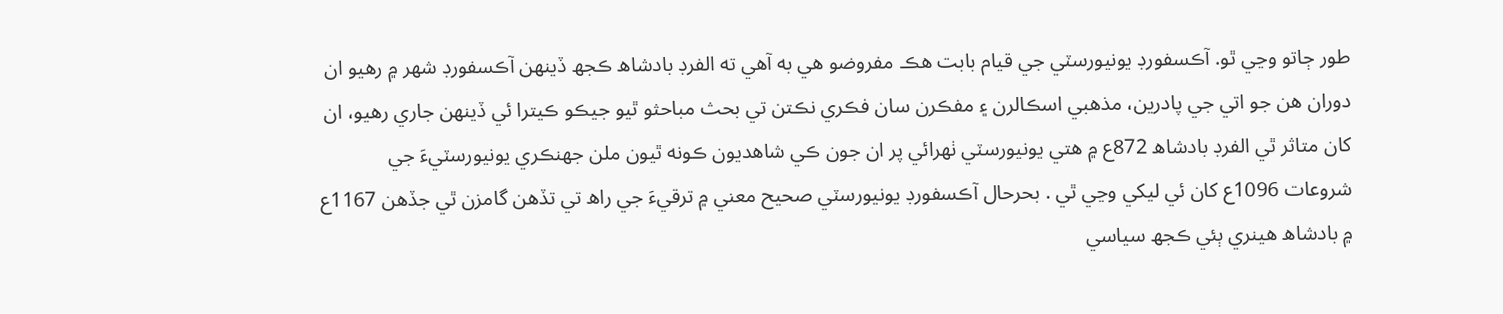طور ڄاتو وڃي ٿو. آڪسفورڊ يونيورسٽي جي قيام بابت هڪ مفروضو هي به آهي ته الفرڊ بادشاھ ڪجھ ڏينھن آڪسفورڊ شهر ۾ رهيو ان دوران هن جو اتي جي پادرين، مذهبي اسڪالرن ۽ مفڪرن سان فڪري نڪتن تي بحث مباحثو ٿيو جيڪو ڪيترا ئي ڏينهن جاري رهيو، ان کان متاثر ٿي الفرڊ بادشاھ 872ع ۾ هتي يونيورسٽي ٺھرائي پر ان جون ڪي شاهديون ڪونه ٿيون ملن جهنڪري يونيورسٽيءَ جي شروعات 1096ع کان ئي ليکي وڃي ٿي . بحرحال آڪسفورڊ يونيورسٽي صحيح معني ۾ ترقيءَ جي راھ تي تڏهن گامزن ٿي جڏهن 1167ع ۾ بادشاھ هينري ٻئي ڪجھ سياسي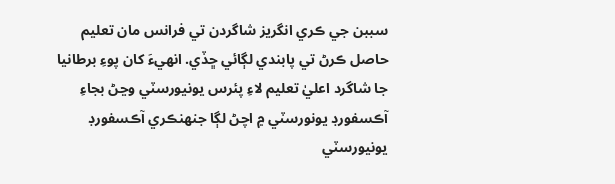سببن جي ڪري انگريز شاگردن تي فرانس مان تعليم حاصل ڪرڻ تي پابندي لڳائي ڇڏي. انهيءَ کان پوءِ برطانيا جا شاگرد اعليٰ تعليم لاءِ پئرس يونيورسٽي وڃڻ بجاءِ آڪسفورڊ يونورسٽي ۾ اچڻ لڳا جنھنڪري آڪسفورڊ يونيورسٽي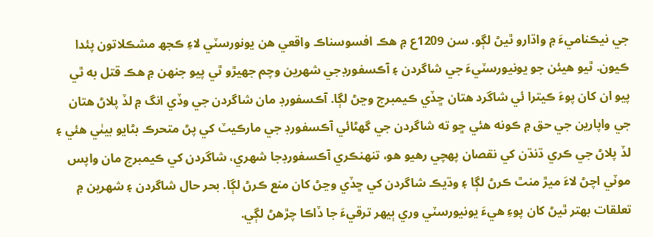جي نيڪناميءَ ۾ واڌارو ٿيڻ لڳو. سن 1209ع ۾ هڪ افسوسناڪ واقعي هن يونورسٽي لاءِ ڪجھ مشڪلاتون پئدا ڪيون. ٿيو هيئن جو يونيورسٽيءَ جي شاگردن ۽ آڪسفورڊجي شهرين وچم جھيڙو ٿي پيو جنھن ۾ هڪ قتل به ٿي پيو ان کان پوءَ ڪيترا ئي شاگرد هتان ڇڏي ڪيمبرج وڃڻ لڳا. آڪسفورڊ مان شاگردن جي وڏي انگ ۾ لڏ پلاڻ هتان جي واپارين جي حق ۾ ڪونه هئي ڇو ته شاگردن جي گھڻائي آڪسفورڊ جي مارڪيٽ کي پڻ متحرڪ بڻايو بيٺي هئي ۽ لڏ پلاڻ جي ڪري ڌنڌن کي نقصان پھچي رهيو هو، تنھنڪري آڪسفورڊجا شهري، شاگردن کي ڪيمبرج مان واپس موٽي اچڻ لاءَ ميڙ منٿ ڪرڻ لڳا ۽ وڌيڪ شاگردن کي ڇڏي وڃڻ کان منع ڪرڻ لڳا. بحر حال شاگردن ۽ شهرين ۾ تعلقات بهتر ٿيڻ کان پوءِ هيءَ يونيورسٽي وري ٻيهر ترقيءَ جا ڏاڪا چڙهڻ لڳي.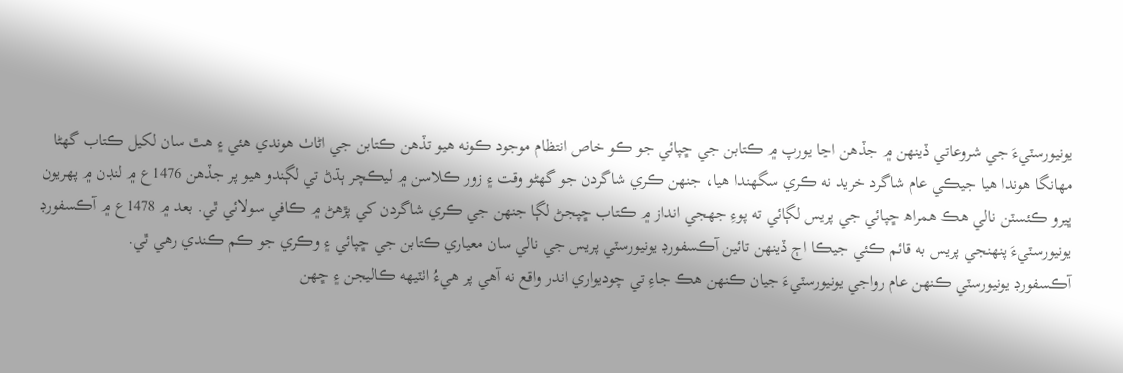يونيورسٽيءَ جي شروعاتي ڏينهن ۾ جڏهن اڃا يورپ ۾ ڪتابن جي ڇپائي جو ڪو خاص انتظام موجود ڪونه هيو تڏهن ڪتابن جي اڻاٺ هوندي هئي ۽ هٿ سان لکيل ڪتاب گھڻا مهانگا هوندا هيا جيڪي عام شاگرد خريد نه ڪري سگھندا هيا، جنھن ڪري شاگردن جو گھڻو وقت ۽ زور ڪلاسن ۾ ليڪچر ٻڌڻ تي لڳندو هيو پر جڏهن 1476ع ۾ لنڊن ۾ پھريون ڀيرو ڪئسٽن نالي هڪ همراھ ڇپائي جي پريس لڳائي ته پوءِ جهجي انداز ۾ ڪتاب ڇپجڻ لڳا جنهن جي ڪري شاگردن کي پڙهڻ ۾ ڪافي سولائي ٿي. بعد ۾ 1478ع ۾ آڪسفورڊ يونيورسٽيءَ پنهنجي پريس به قائم ڪئي جيڪا اڄ ڏينهن تائين آڪسفورڊ يونيورسٽي پريس جي نالي سان معياري ڪتابن جي ڇپائي ۽ وڪري جو ڪم ڪندي رهي ٿي.
آڪسفورڊ يونيورسٽي ڪنهن عام رواجي يونيورسٽيءَ جيان ڪنهن هڪ جاءِ تي چوديواري اندر واقع نه آهي پر هيءُ اٺٽيھه ڪاليجن ۽ ڇهن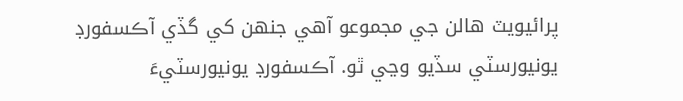پرائيويٽ هالن جي مجموعو آهي جنهن کي گڏي آڪسفورڊ يونيورسٽي سڏيو وڃي ٿو. آڪسفورڊ يونيورسٽيءَ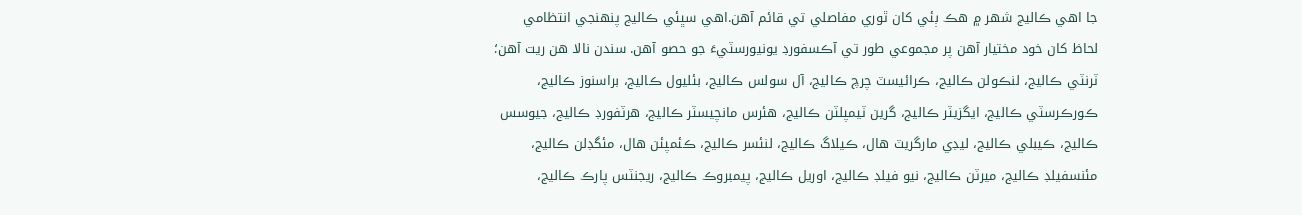جا اهي ڪاليج شهر ۾ هڪ ٻئي کان ٿوري مفاصلي تي قائم آهن.اهي سڀئي ڪاليج پنهنجي انتظامي لحاظ کان خود مختيار آهن پر مجموعي طور تي آڪسفورڊ يونيورسٽيءَ جو حصو آهن. سندن نالا هن ريت آهن؛ ٽرنٽي ڪاليج، لنڪولن ڪاليج، ڪرائيسٽ چرچ ڪاليج، آل سولس ڪاليج، بئليول ڪاليج، براسنوز ڪاليج، ڪورڪرسٽي ڪاليج، ايگزيٽر ڪاليج، گرين ٽيمپلٽن ڪاليج، هئرس مانچيسٽر ڪاليج، هرٽفورڊ ڪاليج، جيوسس ڪاليج، ڪيبلي ڪاليج، ليڊي مارگريٽ هال، ڪيلاگ ڪاليج، لنئسر ڪاليج، ڪئمپئن هال، مئگڊلن ڪاليج، مئنسفيلڊ ڪاليج، ميرٽن ڪاليج، نيو فيلڊ ڪاليج، اوريل ڪاليج، پيمبروڪ ڪاليج، ريجنٽس پارڪ ڪاليج،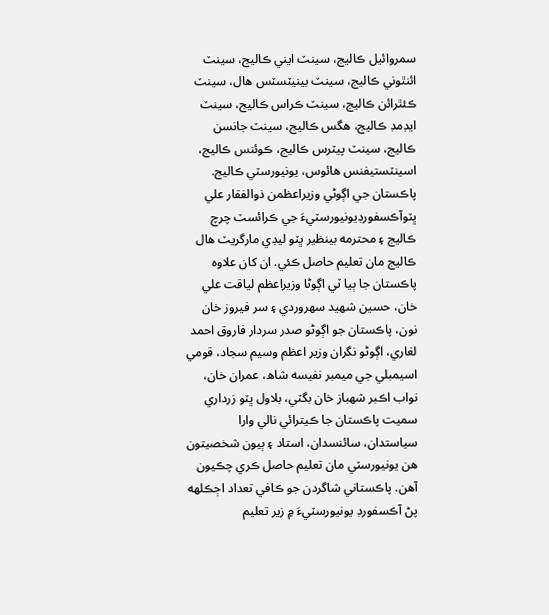سمروائيل ڪاليج، سينٽ ايني ڪاليج، سينٽ ائنٿوني ڪاليج، سينٽ بينيٽسٽس هال، سينٽ ڪئٿرائن ڪاليج، سينٽ ڪراس ڪاليج، سينٽ ايڊمڊ ڪاليج، هگس ڪاليج، سينٽ جانسن ڪاليج، سينٽ پيٽرس ڪاليج، ڪوئنس ڪاليج، اسينٽستيفنس هائوس، يونيورسٽي ڪاليج.
پاڪستان جي اڳوڻي وزيراعظمن ذوالفقار علي ڀٽوآڪسفورڊيونيورسٽيءَ جي ڪرائسٽ چرچ ڪاليج ۽ محترمه بينظير ڀٽو ليڊي مارگريٽ هال ڪاليج مان تعليم حاصل ڪئي. ان کان علاوه پاڪستان جا ٻيا ٽي اڳوڻا وزيراعظم لياقت علي خان، حسين شهيد سهروردي ۽ سر فيروز خان نون، پاڪستان جو اڳوڻو صدر سردار فاروق احمد لغاري، اڳوڻو نگران وزير اعظم وسيم سجاد، قومي اسيمبلي جي ميمبر نفيسه شاھ، عمران خان، نواب اڪبر شهباز خان بگٽي، بلاول ڀٽو زرداري سميت پاڪستان جا ڪيترائي نالي وارا سياستدان، سائنسدان، استاد ۽ ٻيون شخصيتون هن يونيورسٽي مان تعليم حاصل ڪري چڪيون آهن. پاڪستاني شاگردن جو ڪافي تعداد اڄڪلھه پڻ آڪسفورڊ يونيورسٽيءَ ۾ زير تعليم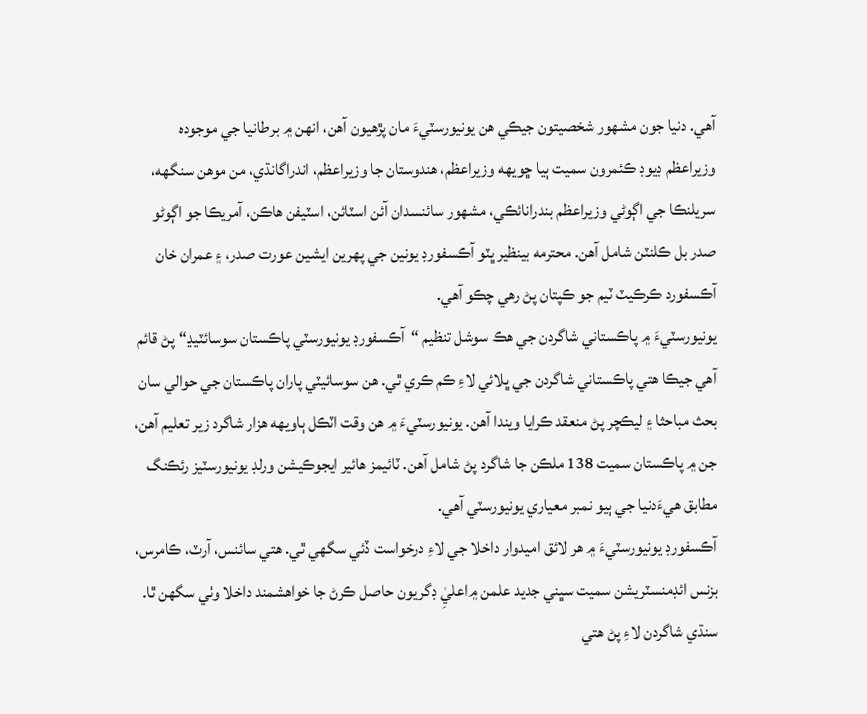آهي. دنيا جون مشهور شخصيتون جيڪي هن يونيورسٽيءَ مان پڙهيون آهن، انهن ۾ برطانيا جي موجوده وزيراعظم ڊيوڊ ڪئمرون سميت ٻيا ڇويھه وزيراعظم، هندوستان جا وزيراعظم، اندراگانڌي، من موهن سنگھه، سريلنڪا جي اڳوڻي وزيراعظم بندرانائڪي، مشهور سائنسدان آئن اسٽائن، اسٽيفن هاڪن، آمريڪا جو اڳوڻو صدر بل ڪلنٽن شامل آهن. محترمه بينظير ڀٽو آڪسفورڊ يونين جي پھرين ايشين عورت صدر، ۽ عمران خان آڪسفورد ڪرڪيٽ ٽيم جو ڪپتان پڻ رهي چڪو آهي.
يونيورسٽيءَ ۾ پاڪستاني شاگردن جي هڪ سوشل تنظيم “آڪسفورڊ يونيورسٽي پاڪستان سوسائٽيڍ“پڻ قائم آهي جيڪا هتي پاڪستاني شاگردن جي ڀلائي لاءِ ڪم ڪري ٿي. هن سوسائيٽي پاران پاڪستان جي حوالي سان بحث مباحثا ۽ ليڪچر پڻ منعقد ڪرايا ويندا آهن. يونيورسٽيءَ ۾ هن وقت اٽڪل ٻاويھه هزار شاگرد زير تعليم آهن، جن ۾ پاڪستان سميت 138 ملڪن جا شاگرد پڻ شامل آهن. ٽائيمز هائير ايجوڪيشن ورلڊ يونيورسٽيز رئڪنگ مطابق هيءَدنيا جي ٻيو نمبر معياري يونيورسٽي آهي.
آڪسفورڊ يونيورسٽيءَ ۾ هر لائق اميدوار داخلا جي لاءِ درخواست ڏئي سگھي ٿي. هتي سائنس، آرٽ، ڪامرس، بزنس ائڊمنسٽريشن سميت سڀني جديد علمن ۾اعليِٰ ڊگريون حاصل ڪرڻ جا خواهشمند داخلا وٺي سگھن ٿا. سنڌي شاگردن لاءِ پڻ هتي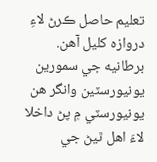تعليم حاصل ڪرڻ لاءِ دروازه کليل آهن. برطانيه جي سمورين يونيورسٽين وانگر هن يونيورسٽي ۾ پڻ داخلا لاءَ اهل ٿيڻ جي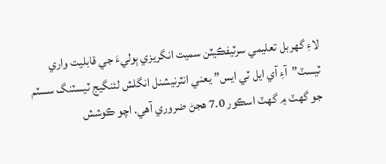لاءِ گھربل تعليمي سرٽيفڪيٽن سميت انگريزي ٻوليءَ جي قابليت واري ٽيسٽ”آءِ آي ايل ٽي ايس” يعني انٽرنيشنل انگلش لئنگيج ٽيسٽنگ سسٽم جو گھٽ ۾ گھٽ اسڪور 7.0 هجڻ ضروري آهي. اچو ڪوشش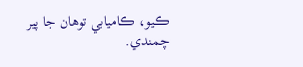ڪيو، ڪاميابي توهان جا پير چمندي.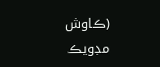(ڪاوش مڊويڪ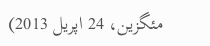مئگزين، 24 اپريل 2013)